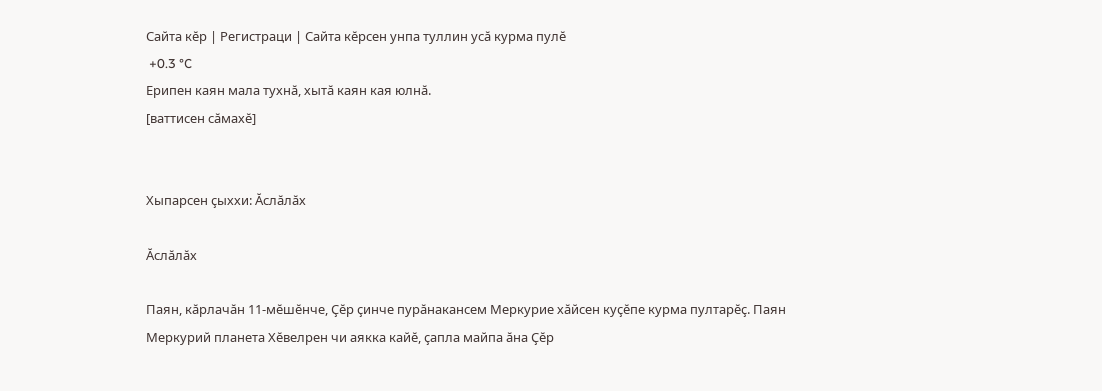Сайта кӗр | Регистраци | Сайта кӗрсен унпа туллин усӑ курма пулӗ
 +0.3 °C
Ерипен каян мала тухнӑ, хытӑ каян кая юлнӑ.
[ваттисен сӑмахӗ]


Хыпарсен ҫыххи: Ӑслӑлӑх

Ӑслӑлӑх

Паян, кӑрлачӑн 11-мӗшӗнче, Ҫӗр ҫинче пурӑнакансем Меркурие хӑйсен куҫӗпе курма пултарӗҫ. Паян Меркурий планета Хӗвелрен чи аякка кайӗ, ҫапла майпа ӑна Ҫӗр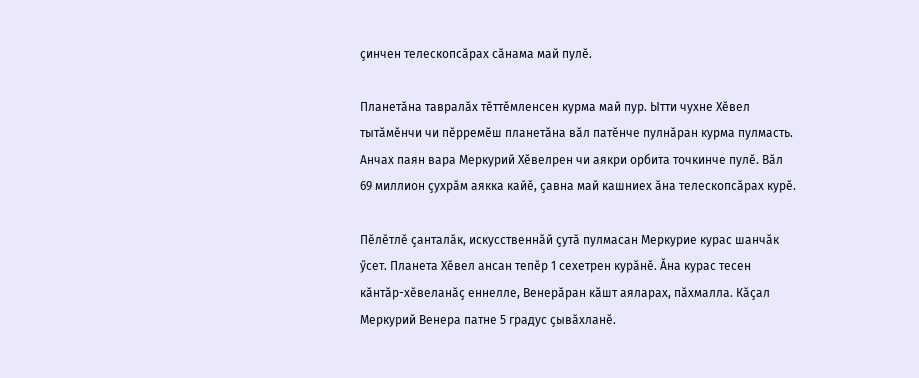ҫинчен телескопсӑрах сӑнама май пулӗ.

Планетӑна тавралӑх тӗттӗмленсен курма май пур. Ытти чухне Хӗвел тытӑмӗнчи чи пӗрремӗш планетӑна вӑл патӗнче пулнӑран курма пулмасть. Анчах паян вара Меркурий Хӗвелрен чи аякри орбита точкинче пулӗ. Вӑл 69 миллион ҫухрӑм аякка кайӗ, ҫавна май кашниех ӑна телескопсӑрах курӗ.

Пӗлӗтлӗ ҫанталӑк, искусственнӑй ҫутӑ пулмасан Меркурие курас шанчӑк ӳсет. Планета Хӗвел ансан тепӗр 1 сехетрен курӑнӗ. Ӑна курас тесен кӑнтӑр-хӗвеланӑҫ еннелле, Венерӑран кӑшт аяларах, пӑхмалла. Кӑҫал Меркурий Венера патне 5 градус ҫывӑхланӗ.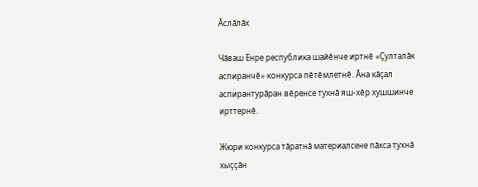Ӑслӑлӑх

Чӑваш Енре республика шайӗнче иртнӗ «Ҫулталӑк аспиранчӗ» конкурса пӗтӗмлетнӗ. Ӑна кӑҫал аспирантурӑран вӗренсе тухнӑ яш-хӗр хушшинче ирттернӗ.

Жюри конкурса тӑратнӑ материалсене пӑхса тухнӑ хыҫҫӑн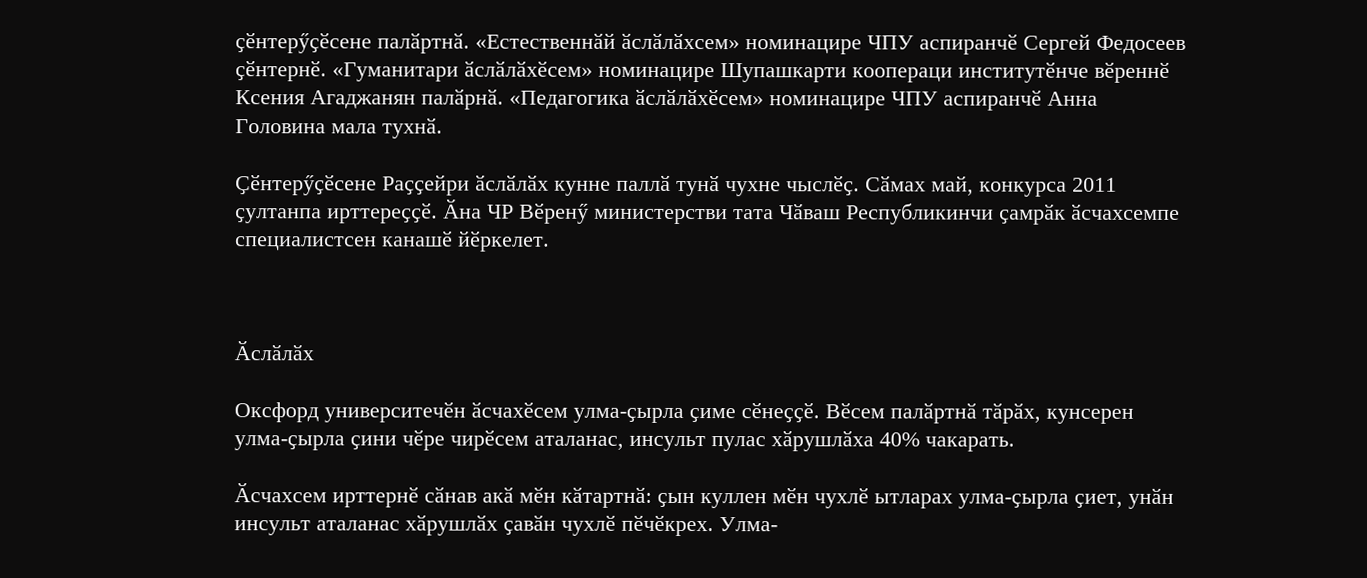ҫӗнтерӳҫӗсене палӑртнӑ. «Естественнӑй ӑслӑлӑхсем» номинацире ЧПУ аспиранчӗ Сергей Федосеев ҫӗнтернӗ. «Гуманитари ӑслӑлӑхӗсем» номинацире Шупашкарти коопераци институтӗнче вӗреннӗ Ксения Агаджанян палӑрнӑ. «Педагогика ӑслӑлӑхӗсем» номинацире ЧПУ аспиранчӗ Анна Головина мала тухнӑ.

Ҫӗнтерӳҫӗсене Раҫҫейри ӑслӑлӑх кунне паллӑ тунӑ чухне чыслӗҫ. Сӑмах май, конкурса 2011 ҫултанпа ирттереҫҫӗ. Ӑна ЧР Вӗренӳ министерстви тата Чӑваш Республикинчи ҫамрӑк ӑсчахсемпе специалистсен канашӗ йӗркелет.



Ӑслӑлӑх

Оксфорд университечӗн ӑсчахӗсем улма-ҫырла ҫиме сӗнеҫҫӗ. Вӗсем палӑртнӑ тӑрӑх, кунсерен улма-ҫырла ҫини чӗре чирӗсем аталанас, инсульт пулас хӑрушлӑха 40% чакарать.

Ӑсчахсем ирттернӗ сӑнав акӑ мӗн кӑтартнӑ: ҫын куллен мӗн чухлӗ ытларах улма-ҫырла ҫиет, унӑн инсульт аталанас хӑрушлӑх ҫавӑн чухлӗ пӗчӗкрех. Улма-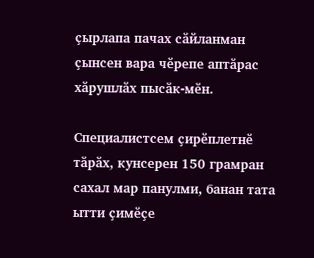ҫырлапа пачах сӑйланман ҫынсен вара чӗрепе аптӑрас хӑрушлӑх пысӑк-мӗн.

Специалистсем ҫирӗплетнӗ тӑрӑх, кунсерен 150 грамран сахал мар панулми, банан тата ытти ҫимӗҫе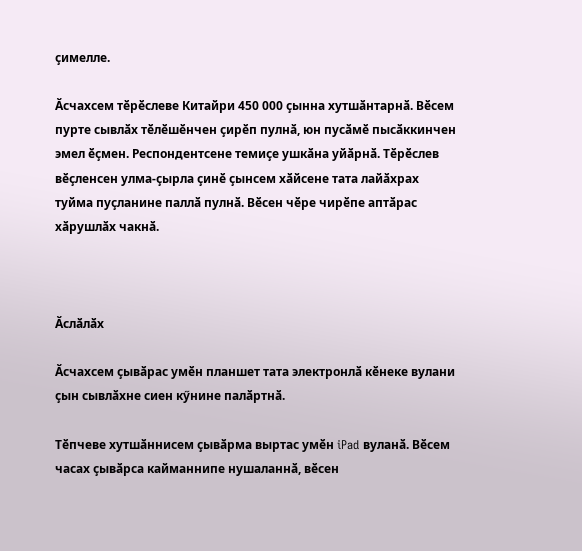ҫимелле.

Ӑсчахсем тӗрӗслеве Китайри 450 000 ҫынна хутшӑнтарнӑ. Вӗсем пурте сывлӑх тӗлӗшӗнчен ҫирӗп пулнӑ, юн пусӑмӗ пысӑккинчен эмел ӗҫмен. Респондентсене темиҫе ушкӑна уйӑрнӑ. Тӗрӗслев вӗҫленсен улма-ҫырла ҫинӗ ҫынсем хӑйсене тата лайӑхрах туйма пуҫланине паллӑ пулнӑ. Вӗсен чӗре чирӗпе аптӑрас хӑрушлӑх чакнӑ.



Ӑслӑлӑх

Ӑсчахсем ҫывӑрас умӗн планшет тата электронлӑ кӗнеке вулани ҫын сывлӑхне сиен кӳнине палӑртнӑ.

Тӗпчеве хутшӑннисем ҫывӑрма выртас умӗн iPad вуланӑ. Вӗсем часах ҫывӑрса кайманнипе нушаланнӑ, вӗсен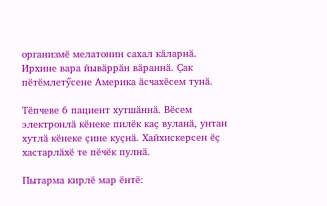организмӗ мелатонин сахал кӑларнӑ. Ирхине вара йывӑррӑн вӑраннӑ. Ҫак пӗтӗмлетӳсене Америка ӑсчахӗсем тунӑ.

Тӗпчеве 6 пациент хутшӑннӑ. Вӗсем электронлӑ кӗнеке пилӗк каҫ вуланӑ, унтан хутлӑ кӗнеке ҫине куҫнӑ. Хайхискерсен ӗҫ хастарлӑхӗ те пӗчӗк пулнӑ.

Пытарма кирлӗ мар ӗнтӗ: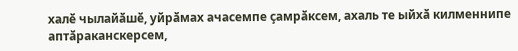халӗ чылайӑшӗ, уйрӑмах ачасемпе ҫамрӑксем, ахаль те ыйхӑ килменнипе аптӑраканскерсем,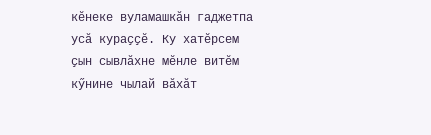кӗнеке вуламашкӑн гаджетпа усӑ кураҫҫӗ. Ку хатӗрсем ҫын сывлӑхне мӗнле витӗм кӳнине чылай вӑхӑт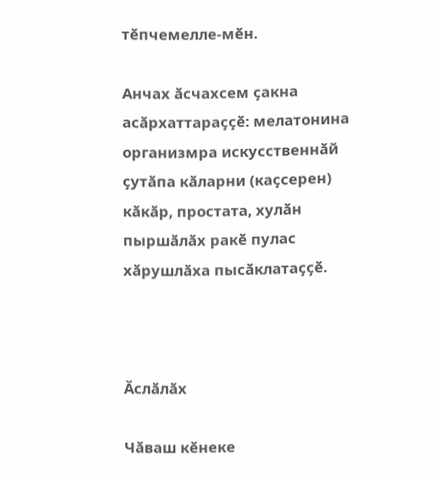тӗпчемелле-мӗн.

Анчах ӑсчахсем ҫакна асӑрхаттараҫҫӗ: мелатонина организмра искусственнӑй ҫутӑпа кӑларни (каҫсерен) кӑкӑр, простата, хулӑн пыршӑлӑх ракӗ пулас хӑрушлӑха пысӑклатаҫҫӗ.



Ӑслӑлӑх

Чӑваш кӗнеке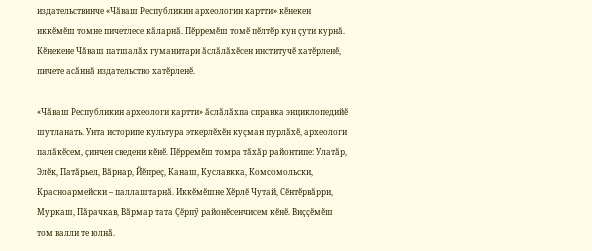издательствинче «Чӑваш Республикин археологин картти» кӗнекен иккӗмӗш томне пичетлесе кӑларнӑ. Пӗрремӗш томӗ пӗлтӗр кун ҫути курнӑ. Кӗнекене Чӑваш патшалӑх гуманитари ӑслӑлӑхӗсен институчӗ хатӗрленӗ, пичете асӑннӑ издательство хатӗрленӗ.

«Чӑваш Республикин археологи картти» ӑслӑлӑхпа справка энциклопедийӗ шутланать. Унта историпе культура эткерлӗхӗн куҫман пурлӑхӗ, археологи палӑкӗсем, ҫинчен сведени кӗнӗ. Пӗрремӗш томра тӑхӑр районтипе: Улатӑр, Элӗк, Патӑрьел, Вӑрнар, Йӗпреҫ, Канаш, Куславкка, Комсомольски, Красноармейски – паллаштарнӑ. Иккӗмӗшне Хӗрлӗ Чутай, Сӗнтӗрвӑрри, Муркаш, Пӑрачкав, Вӑрмар тата Ҫӗрпӳ районӗсенчисем кӗнӗ. Виҫҫӗмӗш том валли те юлнӑ.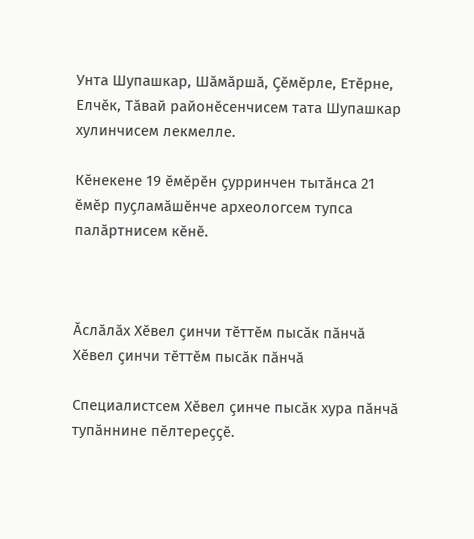Унта Шупашкар, Шӑмӑршӑ, Ҫӗмӗрле, Етӗрне, Елчӗк, Тӑвай районӗсенчисем тата Шупашкар хулинчисем лекмелле.

Кӗнекене 19 ӗмӗрӗн ҫурринчен тытӑнса 21 ӗмӗр пуҫламӑшӗнче археологсем тупса палӑртнисем кӗнӗ.



Ӑслӑлӑх Хӗвел ҫинчи тӗттӗм пысӑк пӑнчӑ
Хӗвел ҫинчи тӗттӗм пысӑк пӑнчӑ

Специалистсем Хӗвел ҫинче пысӑк хура пӑнчӑ тупӑннине пӗлтереҫҫӗ.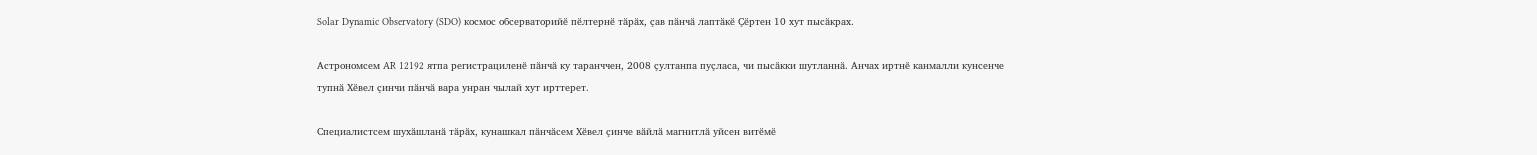Solar Dynamic Observatory (SDO) космос обсерваторийӗ пӗлтернӗ тӑрӑх, ҫав пӑнчӑ лаптӑкӗ Ҫӗртен 10 хут пысӑкрах.

Астрономсем AR 12192 ятпа регистрациленӗ пӑнчӑ ку таранччен, 2008 ҫултанпа пуҫласа, чи пысӑкки шутланнӑ. Анчах иртнӗ канмалли кунсенче тупнӑ Хӗвел ҫинчи пӑнчӑ вара унран чылай хут ирттерет.

Специалистсем шухӑшланӑ тӑрӑх, кунашкал пӑнчӑсем Хӗвел ҫинче вӑйлӑ магнитлӑ уйсен витӗмӗ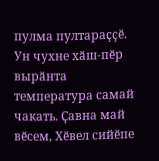пулма пултараҫҫӗ. Ун чухне хӑш-пӗр вырӑнта температура самай чакать. Ҫавна май вӗсем, Хӗвел сийӗпе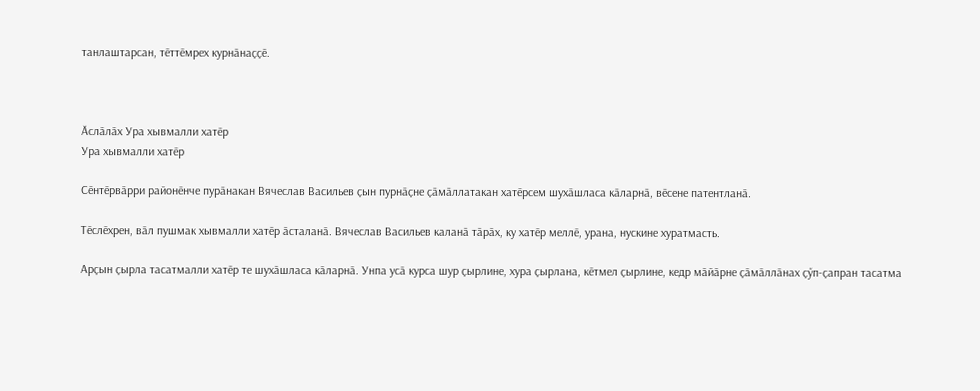танлаштарсан, тӗттӗмрех курнӑнаҫҫӗ.



Ӑслӑлӑх Ура хывмалли хатӗр
Ура хывмалли хатӗр

Сӗнтӗрвӑрри районӗнче пурӑнакан Вячеслав Васильев ҫын пурнӑҫне ҫӑмӑллатакан хатӗрсем шухӑшласа кӑларнӑ, вӗсене патентланӑ.

Тӗслӗхрен, вӑл пушмак хывмалли хатӗр ӑсталанӑ. Вячеслав Васильев каланӑ тӑрӑх, ку хатӗр меллӗ, урана, нускине хуратмасть.

Арҫын ҫырла тасатмалли хатӗр те шухӑшласа кӑларнӑ. Унпа усӑ курса шур ҫырлине, хура ҫырлана, кӗтмел ҫырлине, кедр мӑйӑрне ҫӑмӑллӑнах ҫӳп-ҫапран тасатма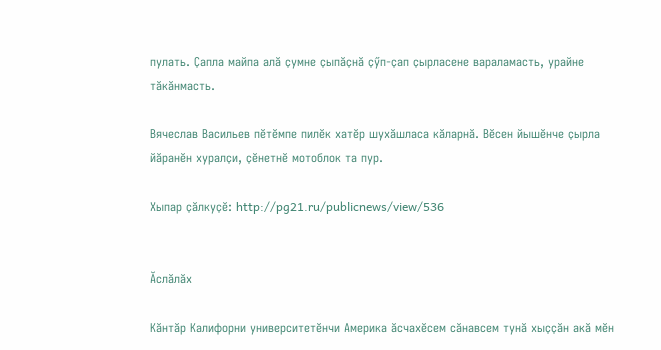пулать. Ҫапла майпа алӑ ҫумне ҫыпӑҫнӑ ҫӳп-ҫап ҫырласене вараламасть, урайне тӑкӑнмасть.

Вячеслав Васильев пӗтӗмпе пилӗк хатӗр шухӑшласа кӑларнӑ. Вӗсен йышӗнче ҫырла йӑранӗн хуралҫи, ҫӗнетнӗ мотоблок та пур.

Хыпар ҫӑлкуҫӗ: http://pg21.ru/publicnews/view/536


Ӑслӑлӑх

Кӑнтӑр Калифорни университетӗнчи Америка ӑсчахӗсем сӑнавсем тунӑ хыҫҫӑн акӑ мӗн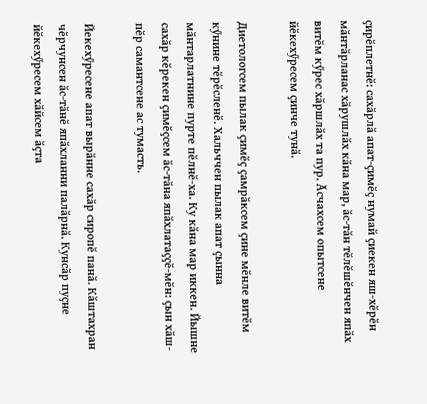ҫирӗплетнӗ: сахӑрлӑ апат-ҫимӗҫ нумай ҫиекен яш-хӗрӗн мӑнтӑрланас хӑрушлӑх кӑна мар, ӑс-тӑн тӗлӗшӗнчен япӑх витӗм кӳрес хӑршлӑх та пур. Ӑсчахсем опытсене йӗкехӳресем ҫинче тунӑ.

Диетологсем пылак ҫимӗҫ ҫамрӑксем ҫине мӗнле витӗм кӳнине тӗрӗсленӗ. Хальччен пылак апат ҫынна мӑнтарлатнине пурте пӗлнӗ-ха. Ку кӑна мар иккен. Йышне сахӑр кӗрекен ҫимӗҫсем ӑс-тӑна япӑхлатаҫҫӗ-мӗн: ҫын хӑш-пӗр самантсене ас тумасть.

Йекехӳресене апат вырӑнне сахӑр сиропӗ панӑ. Кӑштахран чӗрчунсен ӑс-тӑнӗ япӑхланни палӑрнӑ. Кунсӑр пуҫне йӗкехӳресем хӑйсем ӑҫта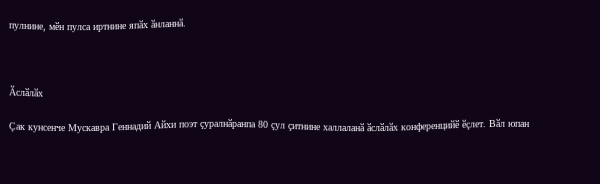пулнине, мӗн пулса иртнине япӑх ӑнланнӑ.



Ӑслӑлӑх

Ҫак кунсенче Мускавра Геннадий Айхи поэт ҫуралнӑранпа 80 ҫул ҫитнине халлаланӑ ӑслӑлӑх конференцийӗ ӗҫлет. Вӑл юпан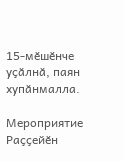15-мӗшӗнче уҫӑлнӑ, паян хупӑнмалла.

Мероприятие Раҫҫейӗн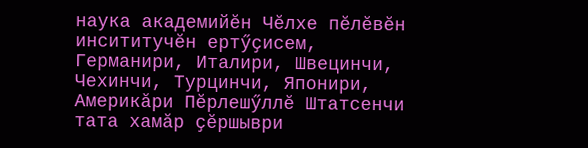наука академийӗн Чӗлхе пӗлӗвӗн инсититучӗн ертӳҫисем, Германири, Италири, Швецинчи, Чехинчи, Турцинчи, Японири, Америкӑри Пӗрлешӳллӗ Штатсенчи тата хамӑр ҫӗршыври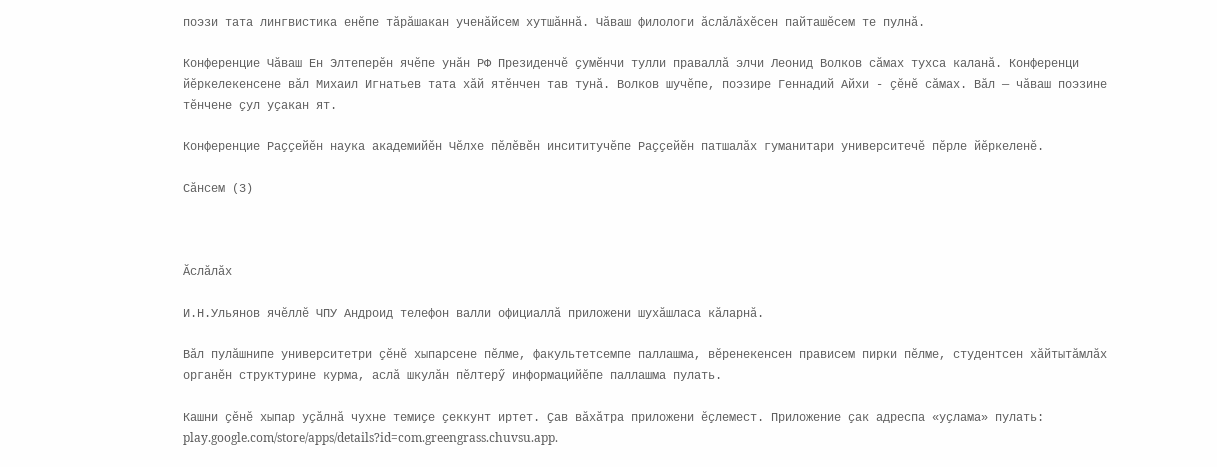поэзи тата лингвистика енӗпе тӑрӑшакан ученӑйсем хутшӑннӑ. Чӑваш филологи ӑслӑлӑхӗсен пайташӗсем те пулнӑ.

Конференцие Чӑваш Ен Элтеперӗн ячӗпе унӑн РФ Президенчӗ ҫумӗнчи тулли праваллӑ элчи Леонид Волков сӑмах тухса каланӑ. Конференци йӗркелекенсене вӑл Михаил Игнатьев тата хӑй ятӗнчен тав тунӑ. Волков шучӗпе, поэзире Геннадий Айхи - ҫӗнӗ сӑмах. Вӑл — чӑваш поэзине тӗнчене ҫул уҫакан ят.

Конференцие Раҫҫейӗн наука академийӗн Чӗлхе пӗлӗвӗн инсититучӗпе Раҫҫейӗн патшалӑх гуманитари университечӗ пӗрле йӗркеленӗ.

Сӑнсем (3)



Ӑслӑлӑх

И.Н.Ульянов ячӗллӗ ЧПУ Андроид телефон валли официаллӑ приложени шухӑшласа кӑларнӑ.

Вӑл пулӑшнипе университетри ҫӗнӗ хыпарсене пӗлме, факультетсемпе паллашма, вӗренекенсен прависем пирки пӗлме, студентсен хӑйтытӑмлӑх органӗн структурине курма, аслӑ шкулӑн пӗлтерӳ информацийӗпе паллашма пулать.

Кашни ҫӗнӗ хыпар уҫӑлнӑ чухне темиҫе ҫеккунт иртет. Ҫав вӑхӑтра приложени ӗҫлемест. Приложение ҫак адреспа «уҫлама» пулать: play.google.com/store/apps/details?id=com.greengrass.chuvsu.app.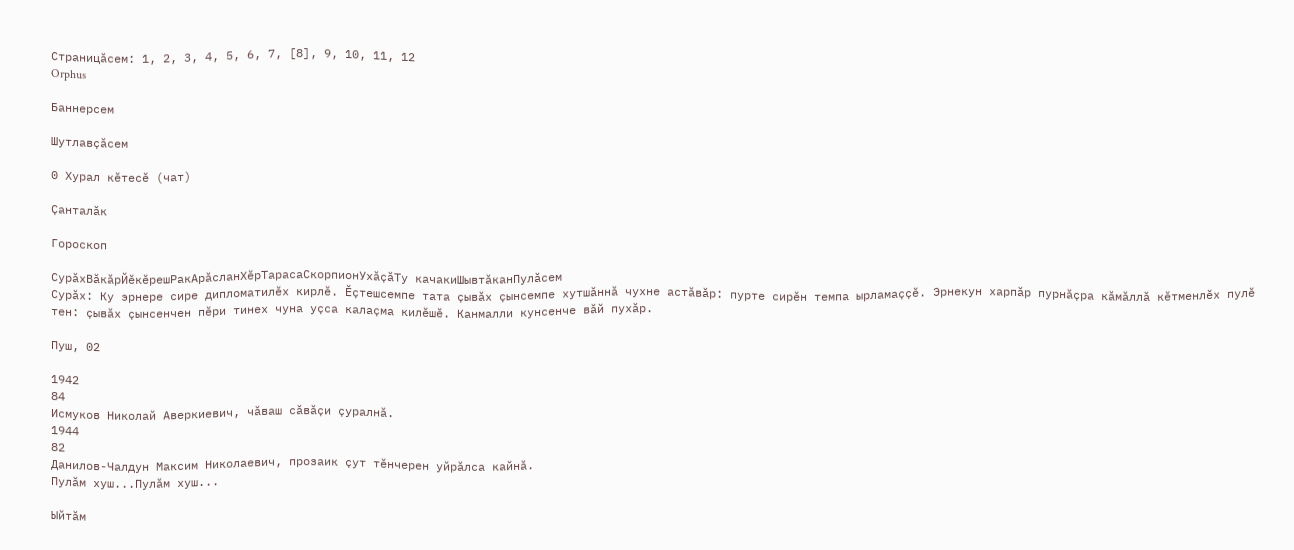Страницӑсем: 1, 2, 3, 4, 5, 6, 7, [8], 9, 10, 11, 12
Orphus

Баннерсем

Шутлавҫӑсем

0 Хурал кӗтесӗ (чат)

Ҫанталӑк

Гороскоп

СурӑхВӑкӑрЙӗкӗрешРакАрӑсланХӗрТарасаСкорпионУхӑҫӑТу качакиШывтӑканПулӑсем
Сурӑх: Ку эрнере сире дипломатилӗх кирлӗ. Ӗҫтешсемпе тата ҫывӑх ҫынсемпе хутшӑннӑ чухне астӑвӑр: пурте сирӗн темпа ырламаҫҫӗ. Эрнекун харпӑр пурнӑҫра кӑмӑллӑ кӗтменлӗх пулӗ тен: ҫывӑх ҫынсенчен пӗри тинех чуна уҫса калаҫма килӗшӗ. Канмалли кунсенче вӑй пухӑр.

Пуш, 02

1942
84
Исмуков Николай Аверкиевич, чӑваш сӑвӑҫи ҫуралнӑ.
1944
82
Данилов-Чалдун Максим Николаевич, прозаик ҫут тӗнчерен уйрӑлса кайнӑ.
Пулӑм хуш...Пулӑм хуш...

Ыйтӑм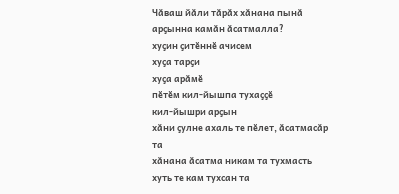Чӑваш йӑли тӑрӑх хӑнана пынӑ арҫынна камӑн ӑсатмалла?
хуҫин ҫитӗннӗ ачисем
хуҫа тарҫи
хуҫа арӑмӗ
пӗтӗм кил-йышпа тухаҫҫӗ
кил-йышри арҫын
хӑни ҫулне ахаль те пӗлет, ӑсатмасӑр та
хӑнана ӑсатма никам та тухмасть
хуть те кам тухсан та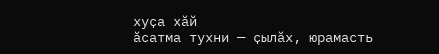хуҫа хӑй
ӑсатма тухни — ҫылӑх, юрамасть